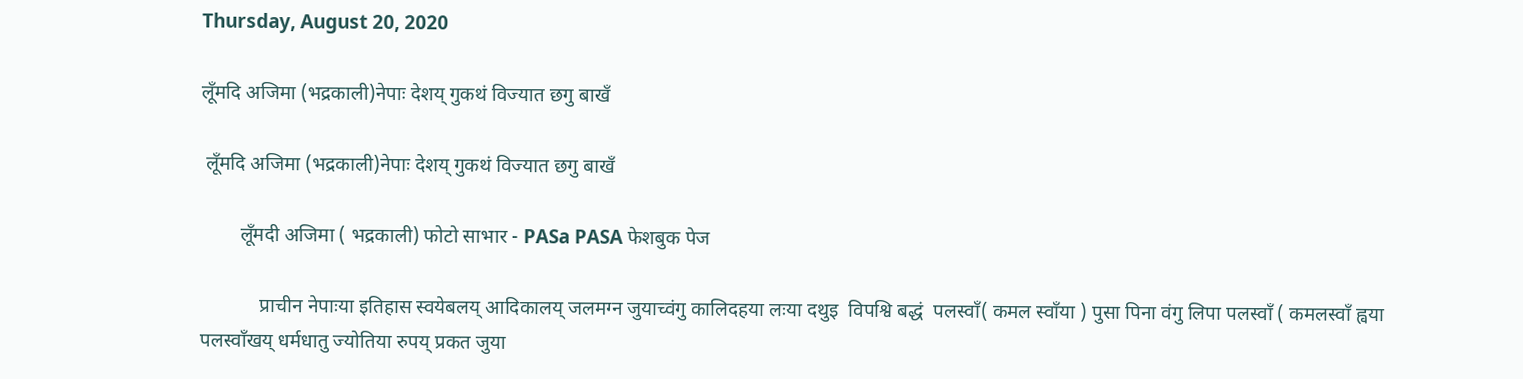Thursday, August 20, 2020

लूँमदि अजिमा (भद्रकाली)नेपाः देशय् गुकथं विज्यात छगु बाखँ

 लूँमदि अजिमा (भद्रकाली)नेपाः देशय् गुकथं विज्यात छगु बाखँ

        लूँमदी अजिमा ( भद्रकाली) फोटो साभार - PASa PASA फेशबुक पेज

            प्राचीन नेपाःया इतिहास स्वयेबलय् आदिकालय् जलमग्न जुयाच्वंगु कालिदहया लःया दथुइ  विपश्वि बद्धं  पलस्वाँ( कमल स्वाँया ) पुसा पिना वंगु लिपा पलस्वाँ ( कमलस्वाँ ह्वया पलस्वाँखय् धर्मधातु ज्योतिया रुपय् प्रकत जुया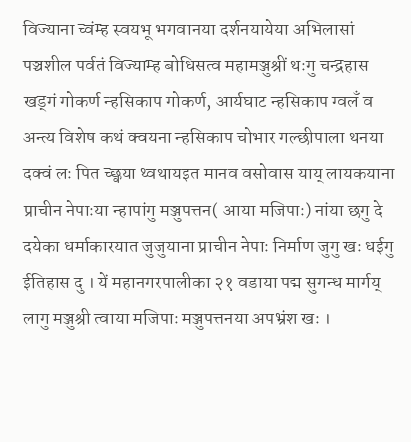विज्याना च्वंम्ह स्वयभू भगवानया दर्शनयायेया अभिलासां पञ्चशील पर्वतं विज्याम्ह बोधिसत्व महामञ्जुश्रीं थःगु चन्द्रहास खड्गं गोकर्ण न्हसिकाप गोकर्ण, आर्यघाट न्हसिकाप ग्वलँ व अन्त्य विशेष कथं क्वयना न्हसिकाप चोभार गल्छीपाला थनया दक्वं लः पित च्छ्वया थ्वथायइत मानव वसोवास याय् लायकयाना प्राचीन नेपाःया न्हापांगु मञ्जुपत्तन( आया मजिपाः) नांया छगु दे दयेका धर्माकारयात जुजुयाना प्राचीन नेपाः निर्माण जुगु खः धईगु ईतिहास दु । यें महानगरपालीका २१ वडाया पद्म सुगन्ध मार्गय् लागु मञ्जुश्री त्वाया मजिपाः मञ्जुपत्तनया अपभ्रंश खः ।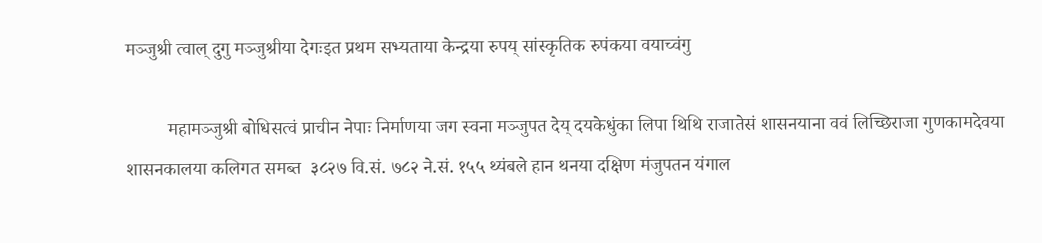मञ्जुश्री त्वाल् दुगु मञ्जुश्रीया देगःइत प्रथम सभ्यताया केन्द्रया रुपय् सांस्कृतिक रुपंकया वयाच्वंगु

         महामञ्जुश्री बोधिसत्वं प्राचीन नेपाः निर्माणया जग स्वना मञ्जुपत देय् दयकेधुंका लिपा थिथि राजातेसं शासनयाना ववं लिच्छिराजा गुणकामदेवया शासनकालया कलिगत समब्त  ३८२७ वि.सं. ७८२ ने.सं. १५५ थ्यंबले हान थनया दक्षिण मंजुपतन यंगाल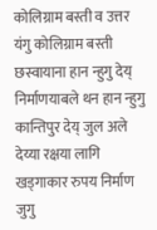कोलिग्राम बस्ती व उत्तर यंगु कोलिग्राम बस्ती छस्वायाना हान न्हुगु देय् निर्माणयाबले थन हान न्हुगु कान्तिपुर देय् जुल अले देय्या रक्षया लागि खड्गाकार रुपय निर्माण जुगु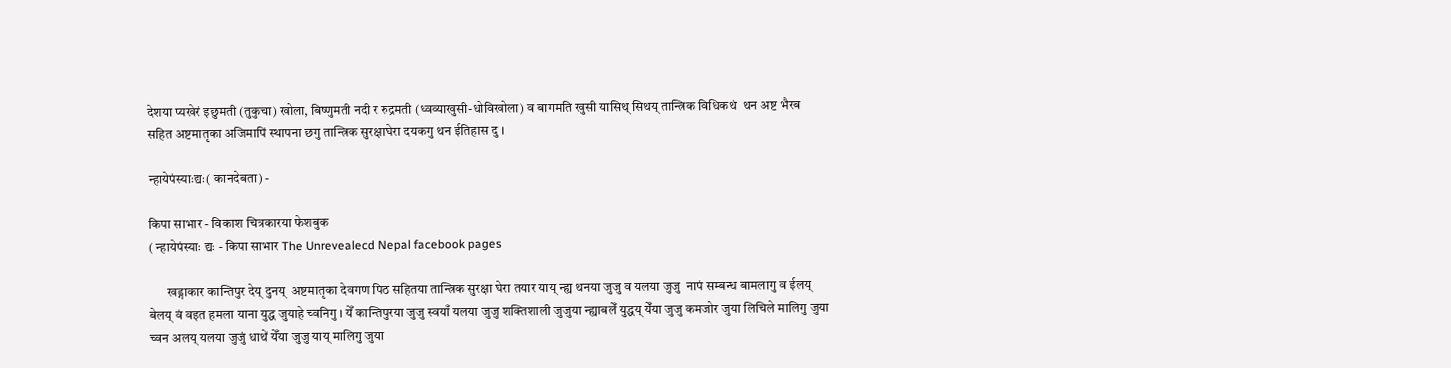देशया प्यखेरं इछुमती (तुकुचा) खोला, बिष्णुमती नदी र रुद्रमती (ध्वव्याखुसी-धोविखोला) व बागमति खुसी यासिथ् सिथय् तान्त्रिक विधिकथं  थन अष्ट भैरब सहित अष्टमातृका अजिमापिं स्थापना छगु तान्त्रिक सुरक्षाघेरा दयकगु थन ईतिहास दु ।

न्हायेपंस्याःद्यः( कानदेबता) -

किपा साभार - विकाश चित्रकारया फेशबुक
( न्हायेपंस्याः द्यः - किपा साभार The Unrevealecd Nepal facebook pages

       खड्गाकार कान्तिपुर देय् दुनय्  अष्टमातृका देवगण पिठ सहितया तान्त्रिक सुरक्षा घेरा तयार याय् न्ह्य थनया जुजु व यलया जुजु  नापं सम्बन्ध बामलागु व ईलय् बेलय् वं वइत हमला याना युद्ध जुयाहे च्वनिगु । येँ कान्तिपुरया जुजु स्वयाँ यलया जुजु शक्तिशाली जुजुया न्ह्याबलेँ युद्धय् येँया जुजु कमजोर जुया लिचिले मालिगु जुया च्वन अलय् यलया जुजुं धाथें येँया जुजु याय् मालिगु जुया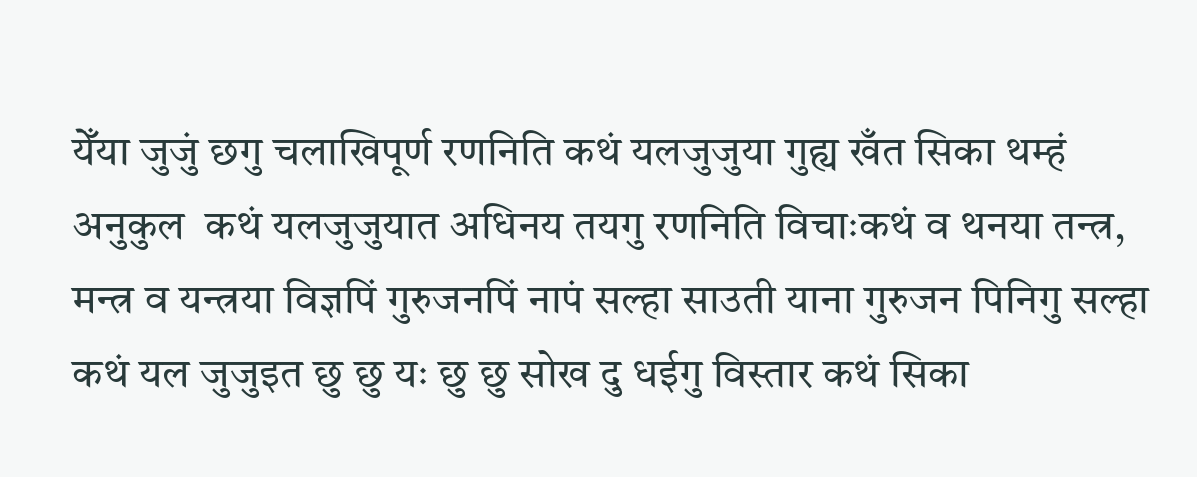येँया जुजुं छगु चलाखिपूर्ण रणनिति कथं यलजुजुया गुह्य खँत सिका थम्हं अनुकुल  कथं यलजुजुयात अधिनय तयगु रणनिति विचाःकथं व थनया तन्त्र, मन्त्र व यन्त्रया विज्ञपिं गुरुजनपिं नापं सल्हा साउती याना गुरुजन पिनिगु सल्हा कथं यल जुजुइत छु छु यः छु छु सोख दु धईगु विस्तार कथं सिका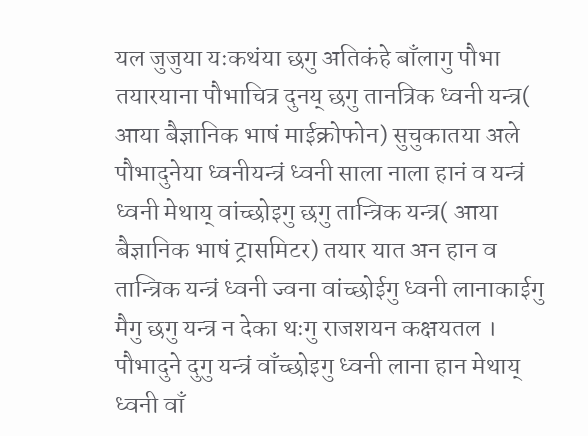यल जुजुया यःकथंया छगु अतिकंहे बाँलागु पौभा तयारयाना पौभाचित्र दुनय् छगु तानत्रिक ध्वनी यन्त्र( आया बैज्ञानिक भाषं माईक्रोफोन) सुचुकातया अले पौभादुनेया ध्वनीयन्त्रं ध्वनी साला नाला हानं व यन्त्रं ध्वनी मेथाय् वांच्छोइगु छगु तान्त्रिक यन्त्र( आया बैज्ञानिक भाषं ट्रासमिटर) तयार यात अन हान व तान्त्रिक यन्त्रं ध्वनी ज्वना वांच्छोईगु ध्वनी लानाकाईगु मैगु छगु यन्त्र न देका थःगु राजशयन कक्षयतल । पौभादुने दुगु यन्त्रं वाँच्छोइगु ध्वनी लाना हान मेथाय् ध्वनी वाँ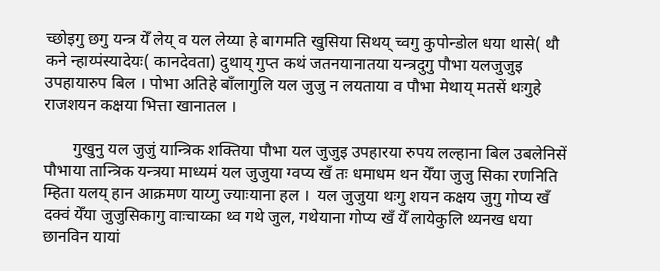च्छोइगु छगु यन्त्र येँ लेय् व यल लेय्या हे बागमति खुसिया सिथय् च्वगु कुपोन्डोल धया थासे( थौ कने न्हाय्पंस्यादेयः( कानदेवता) दुथाय् गुप्त कथं जतनयानातया यन्त्रदुगु पौभा यलजुजुइ उपहायारुप बिल । पोभा अतिहे बाँलागुलि यल जुजु न लयताया व पौभा मेथाय् मतसें थःगुहे राजशयन कक्षया भित्ता खानातल ।

       गुखुनु यल जुजुं यान्त्रिक शक्तिया पौभा यल जुजुइ उपहारया रुपय लल्हाना बिल उबलेनिसें पौभाया तान्त्रिक यन्त्रया माध्यमं यल जुजुया ग्वप्य खँ तः धमाधम थन येँया जुजु सिका रणनिति म्हिता यलय् हान आक्रमण याय्गु ज्याःयाना हल ।  यल जुजुया थःगु शयन कक्षय जुगु गोप्य खँ दक्वं येँया जुजुसिकागु वाःचाय्का थ्व गथे जुल, गथेयाना गोप्य खँ येँ लायेकुलि थ्यनख धया छानविन यायां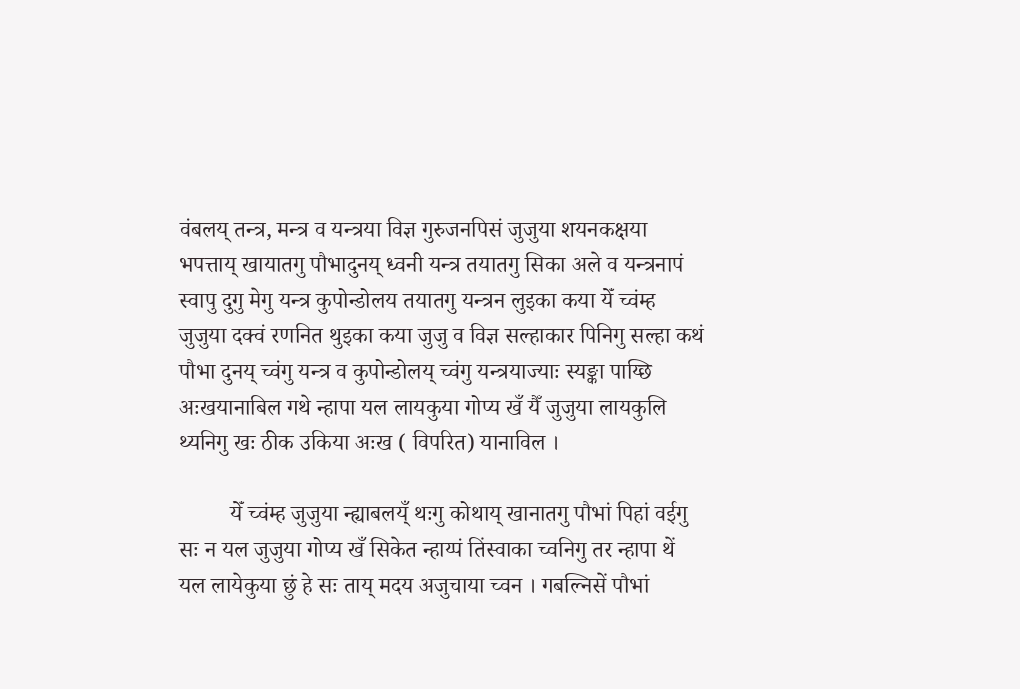वंबलय् तन्त्र, मन्त्र व यन्त्रया विज्ञ गुरुजनपिसं जुजुया शयनकक्षया भपत्ताय् खायातगु पौभादुनय् ध्वनी यन्त्र तयातगु सिका अले व यन्त्रनापं स्वापु दुगु मेगु यन्त्र कुपोन्डोलय तयातगु यन्त्रन लुइका कया येँ च्वंम्ह जुजुया दक्वं रणनित थुइका कया जुजु व विज्ञ सल्हाकार पिनिगु सल्हा कथं पौभा दुनय् च्वंगु यन्त्र व कुपोन्डोलय् च्वंगु यन्त्रयाज्याः स्यङ्का पाय्छि अःखयानाबिल गथे न्हापा यल लायकुया गोप्य खँ यैँ जुजुया लायकुलि थ्यनिगु खः ठीक उकिया अःख ( विपरित) यानाविल ।

         येँ च्वंम्ह जुजुया न्ह्याबलय्ँ थःगु कोथाय् खानातगु पौभां पिहां वईगु सः न यल जुजुया गोप्य खँ सिकेत न्हाय्पं तिंस्वाका च्वनिगु तर न्हापा थें यल लायेकुया छुं हे सः ताय् मदय अजुचाया च्वन । गबल्निसें पौभां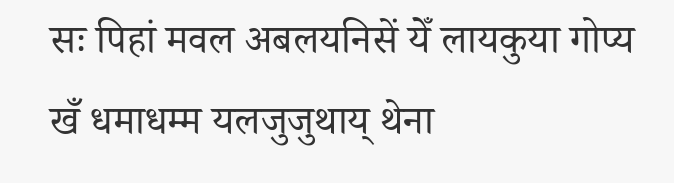सः पिहां मवल अबलयनिसें येँ लायकुया गोप्य खँ धमाधम्म यलजुजुथाय् थेना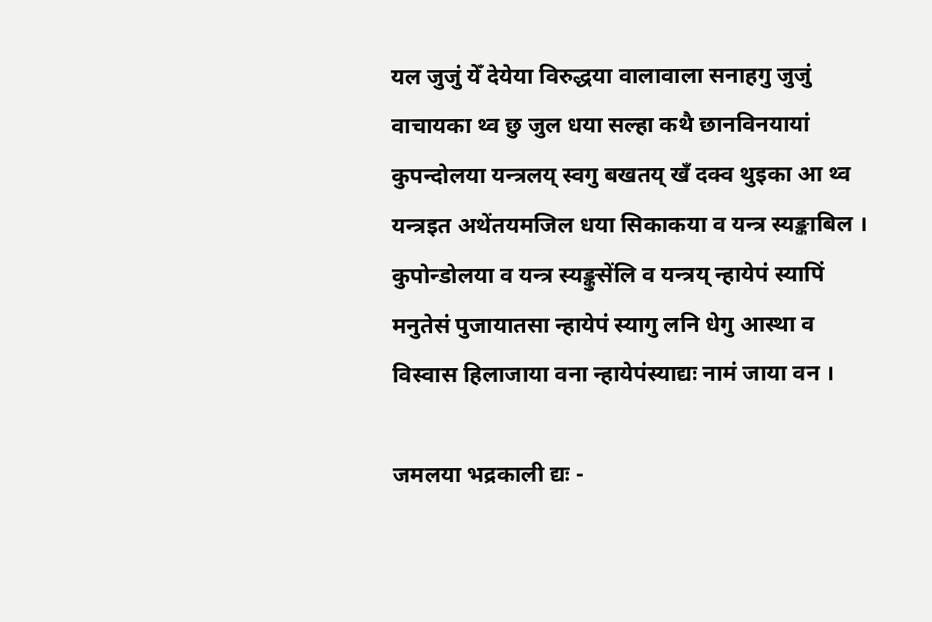यल जुजुं येँ देयेया विरुद्धया वालावाला सनाहगु जुजुं वाचायका थ्व छु जुल धया सल्हा कथै छानविनयायां कुपन्दोलया यन्त्रलय् स्वगु बखतय् खँ दक्व थुइका आ थ्व यन्त्रइत अथेंतयमजिल धया सिकाकया व यन्त्र स्यङ्काबिल । कुपोन्डोलया व यन्त्र स्यङ्कुसेंलि व यन्त्रय् न्हायेपं स्यापिं मनुतेसं पुजायातसा न्हायेपं स्यागु लनि धेगु आस्था व विस्वास हिलाजाया वना न्हायेपंस्याद्यः नामं जाया वन ।

जमलया भद्रकाली द्यः -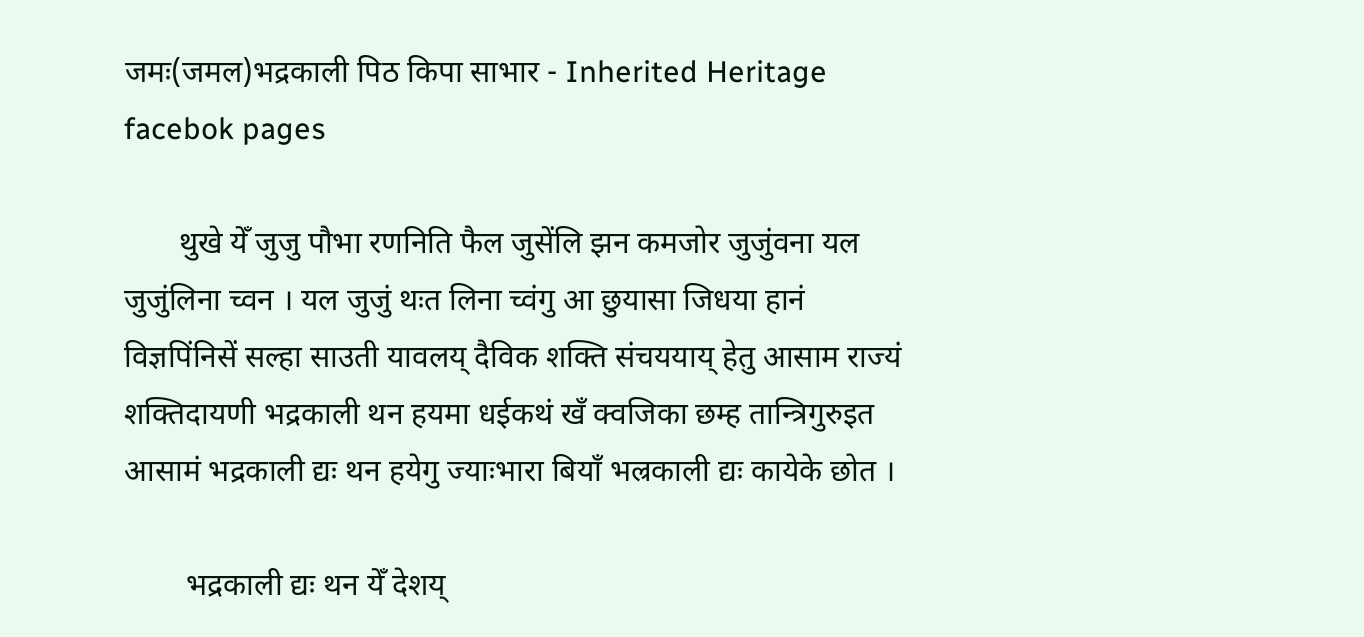जमः(जमल)भद्रकाली पिठ किपा साभार - Inherited Heritage facebok pages

       थुखे येँ जुजु पौभा रणनिति फैल जुसेंलि झन कमजोर जुजुंवना यल जुजुंलिना च्वन । यल जुजुं थःत लिना च्वंगु आ छुयासा जिधया हानं विज्ञपिंनिसें सल्हा साउती यावलय् दैविक शक्ति संचययाय् हेतु आसाम राज्यं शक्तिदायणी भद्रकाली थन हयमा धईकथं खँ क्वजिका छम्ह तान्त्रिगुरुइत आसामं भद्रकाली द्यः थन हयेगु ज्याःभारा बियाँ भल्रकाली द्यः कायेके छोत ।

        भद्रकाली द्यः थन येँ देशय्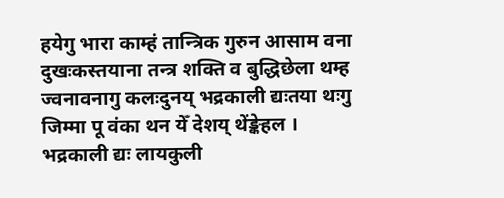हयेगु भारा काम्हं तान्त्रिक गुरुन आसाम वना दुखःकस्तयाना तन्त्र शक्ति व बुद्धिछेला थम्ह ज्वनावनागु कलःदुनय् भद्रकाली द्यःतया थःगु जिम्मा पू वंका थन येँ देशय् थेंङ्केहल । भद्रकाली द्यः लायकुली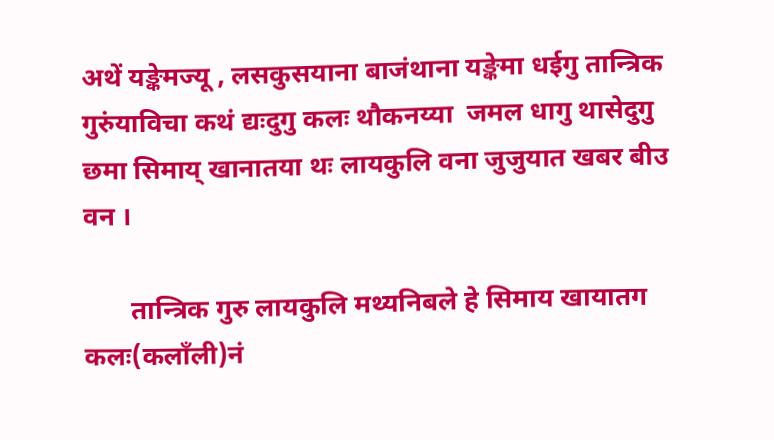अथें यङ्केमज्यू , लसकुसयाना बाजंथाना यङ्केमा धईगु तान्त्रिक गुरुंयाविचा कथं द्यःदुगु कलः थौकनय्या  जमल धागु थासेदुगु छमा सिमाय् खानातया थः लायकुलि वना जुजुयात खबर बीउ वन ।

       तान्त्रिक गुरु लायकुलि मथ्यनिबले हे सिमाय खायातग कलः(कलाँली)नं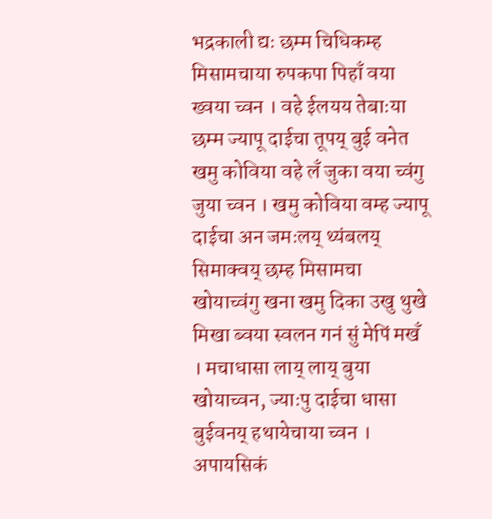भद्रकाली द्यः छम्म चिधिकम्ह मिसामचाया रुपकपा पिहाँ वया ख्वया च्वन । वहे ईलयय तेबाःया छम्म ज्यापू दाईचा तूपय् बुई वनेत खमु कोविया वहे लँ जुका वया च्वंगु जुया च्वन । खमु कोविया वम्ह ज्यापू दाईचा अन जमःलय् थ्यंबलय् सिमाक्वय् छम्ह मिसामचा खोयाच्वंगु खना खमु दिका उखु थुखे मिखा ब्वया स्वलन गनं सुं मेपिं मखँ । मचाधासा लाय् लाय् बुया खोयाच्वन, ज्याःपु दाईचा धासा बुईवनय् हथायेचाया च्वन । अपायसिकं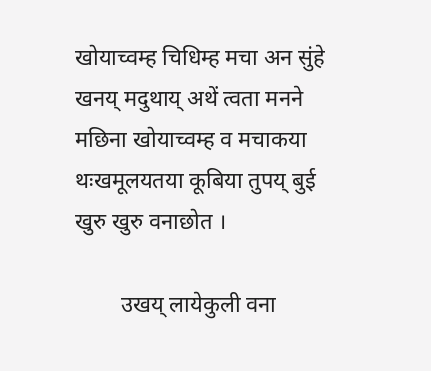खोयाच्वम्ह चिधिम्ह मचा अन सुंहे खनय् मदुथाय् अथें त्वता मनने मछिना खोयाच्वम्ह व मचाकया थःखमूलयतया कूबिया तुपय् बुई खुरु खुरु वनाछोत ।

        उखय् लायेकुली वना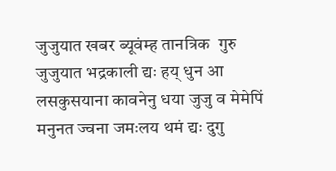जुजुयात खबर ब्यूवंम्ह तानत्रिक  गुरु जुजुयात भद्रकाली द्यः हय् धुन आ लसकुसयाना कावनेनु धया जुजु व मेमेपिं मनुनत ज्वना जमःलय थमं द्यः दुगु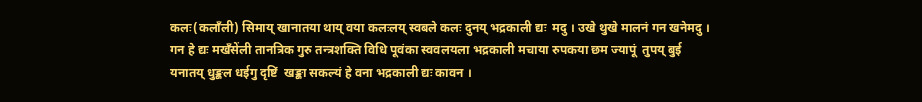कलः(कलाँली) सिमाय् खानातया थाय् वया कलःलय् स्वबले कलः दुनय् भद्रकाली द्यः  मदु । उखे थुखे मालनं गन खनेमदु ।  गन हे द्यः मखँसेंली तानत्रिक गुरु तन्त्रशक्ति विधि पूवंका स्ववलयला भद्रकाली मचाया रुपकया छम ज्यापूं  तुपय् बुई यनातय् धुङ्कल धईगु दृष्टिं  खङ्का सकल्यं हे वना भद्रकाली द्यः कावन ।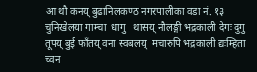आ थौ कनय् बुढानिलकण्ठ नगरपालीका वडा नं. १३ चुनिखेलया गाम्चा  धागु   थासय् नौलङ्गी भद्रकाली देगः दुगु  तूपय् बुई फाँतय् वना स्वबलय्  मचारुपि भद्रकाली द्यःम्हिता च्वन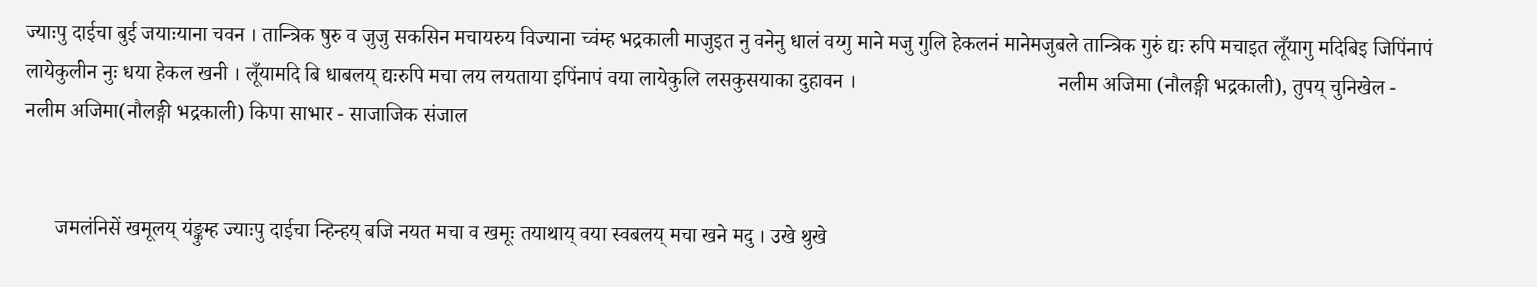ज्याःपु दाईचा बुई जयाःयाना चवन । तान्त्रिक षुरु व जुजु सकसिन मचायरुय विज्याना च्वंम्ह भद्रकाली माजुइत नु वनेनु धालं वय्गु माने मजु गुलि हेकलनं मानेमजुबले तान्त्रिक गुरुं द्यः रुपि मचाइत लूँयागु मदिबिइ जिपिंनापं लायेकुलीन नुः धया हेकल खनी । लूँयामदि बि धाबलय् द्यःरुपि मचा लय लयताया इपिंनापं वया लायेकुलि लसकुसयाका दुहावन ।                                       नलीम अजिमा (नौलङ्गी भद्रकाली), तुपय् चुनिखेल -                                                 नलीम अजिमा(नौलङ्गी भद्रकाली) किपा साभार - साजाजिक संजाल


      जमलंनिसें खमूलय् यंङ्कुम्ह ज्याःपु दाईचा न्हिन्हय् बजि नयत मचा व खमूः तयाथाय् वया स्वबलय् मचा खने मदु । उखे थुखे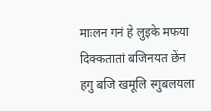माःलन गनं हे लुइके मफया दिक्कतातां बजिनयत छेंन हगु बजि खमूलि स्गुबलयला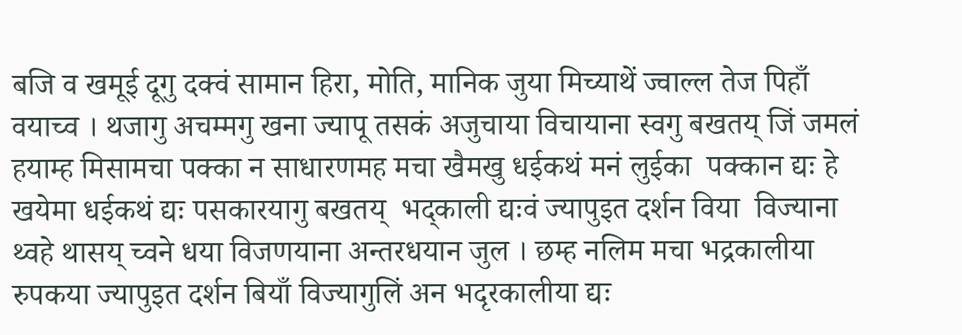बजि व खमूई दूगु दक्वं सामान हिरा, मोति, मानिक जुया मिच्याथें ज्वाल्ल तेज पिहाँ वयाच्व । थजागु अचम्मगु खना ज्यापू तसकं अजुचाया विचायाना स्वगु बखतय् जिं जमलं हयाम्ह मिसामचा पक्का न साधारणमह मचा खैमखु धईकथं मनं लुईका  पक्कान द्यः हे खयेमा धईकथं द्यः पसकारयागु बखतय्  भद्काली द्यःवं ज्यापुइत दर्शन विया  विज्याना  थ्वहे थासय् च्वने धया विजणयाना अन्तरधयान जुल । छम्ह नलिम मचा भद्रकालीया रुपकया ज्यापुइत दर्शन बियाँ विज्यागुलिं अन भदृरकालीया द्यः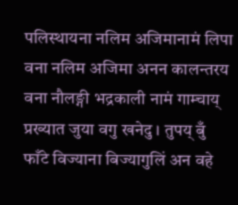पलिस्थायना नलिम अजिमानामं लिपा वना नलिम अजिमा अनन कालन्तरय वना नौलङ्गी भद्रकाली नामं गाम्चाय् प्रख्यात जुया वगु खनेदु । तुपय् बुँ फाँटे विज्याना बिज्यागुलिं अन वहे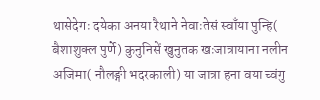थासेदेगः दयेका अनया रैथाने नेवाःतेसं स्वाँया पुन्हि( बैशाशुक्ल पुर्णे) कुनुनिसें खुनुतक खःजात्रायाना नलीन अजिमा( नौलङ्गी भदरकाली) या जात्रा हना वया च्वंगु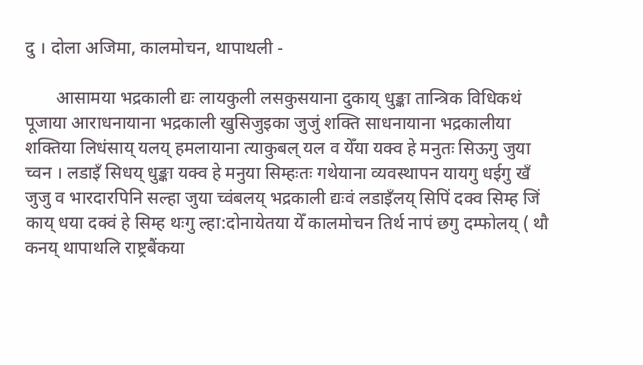दु । दोला अजिमा, कालमोचन, थापाथली -

       आसामया भद्रकाली द्यः लायकुली लसकुसयाना दुकाय् धुङ्का तान्त्रिक विधिकथं पूजाया आराधनायाना भद्रकाली खुसिजुइका जुजुं शक्ति साधनायाना भद्रकालीया शक्तिया लिधंसाय् यलय् हमलायाना त्याकुबल् यल व येँया यक्व हे मनुतः सिऊगु जुया च्वन । लडाइँ सिधय् धुङ्का यक्व हे मनुया सिम्हःतः गथेयाना व्यवस्थापन यायगु धईगु खँ जुजु व भारदारपिनि सल्हा जुया च्वंबलय् भद्रकाली द्यःवं लडाइँलय् सिपिं दक्व सिम्ह जिं काय् धया दक्वं हे सिम्ह थःगु ल्हा:दोनायेतया येँ कालमोचन तिर्थ नापं छगु दम्फोलय् ( थौ कनय् थापाथलि राष्ट्रबैंकया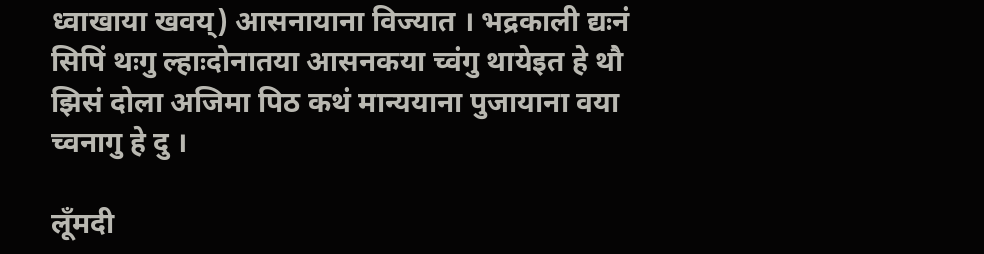ध्वाखाया खवय्) आसनायाना विज्यात । भद्रकाली द्यःनं सिपिं थःगु ल्हाःदोनातया आसनकया च्वंगु थायेइत हे थौ झिसं दोला अजिमा पिठ कथं मान्ययाना पुजायाना वया च्वनागु हे दु ।

लूँमदी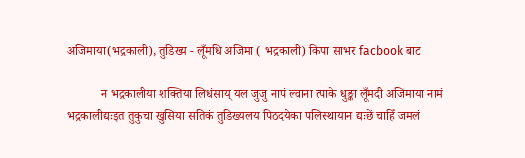अजिमाया(भद्रकाली), तुडिख्य - लूँमधि अजिमा ( भद्रकाली) किपा साभर facbook बाट

           न भद्रकालीया शक्तिया लिधंसाय् यल जुजु नापं ल्वाना त्पाके धुङ्का लूँमदी अजिमाया नामं भद्रकालीद्यःइत तुकुचा खुसिया सतिकं तुडिख्यलय पिठदयेका पलिस्थायान द्यःछें चाहिँ जमलं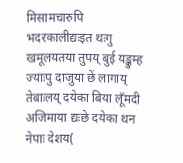मिसामचारुपि भदरकालीद्यःइत थःगु खमूलयतया तुपय् बुई यङ्कुम्ह ज्याःपु दाजुया छें लागाय् तेबाःलय् दयेका बिया लूँमदी अजिमाया द्यःछे दयेका थन नेपाः देशय(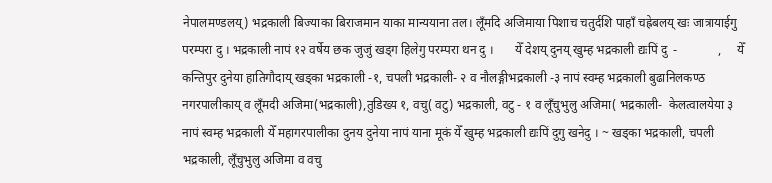नेपालमण्डलय्) भद्रकाली बिज्याका बिराजमान याका मान्ययाना तल। लूँमदि अजिमाया पिशाच चतुर्दशि पाहाँ चह्रेबलय् खः जात्रायाईगु परम्परा दु । भद्रकाली नापं १२ वर्षेय छक जुजुं खड्ग हिलेगु परम्परा थन दु ।       येँ देशय् दुनय् खुम्ह भद्रकाली द्यःपिं दु  -             ,     येँ कन्तिपुर दुनेया हातिगौदाय् खड्का भद्रकाली -१, चपली भद्रकाली- २ व नौलङ्गीभद्रकाली -३ नापं स्वम्ह भद्रकाली बुढानिलकण्ठ नगरपालीकाय् व लूँमदी अजिमा(भद्रकाली),तुडिख्य १, वचु( वटु) भद्रकाली, वटु - १ व लूँचुभुलु अजिमा( भद्रकाली-  केलत्वालयेया ३  नापं स्वम्ह भद्रकाली येँ महागरपालीका दुनय दुनेया नापं याना मूकं येँ खुम्ह भद्रकाली द्यःपिं दुगु खनेदु । ~ खड्का भद्रकाली, चपली भद्रकाली, लूँचुभुलु अजिमा व वचु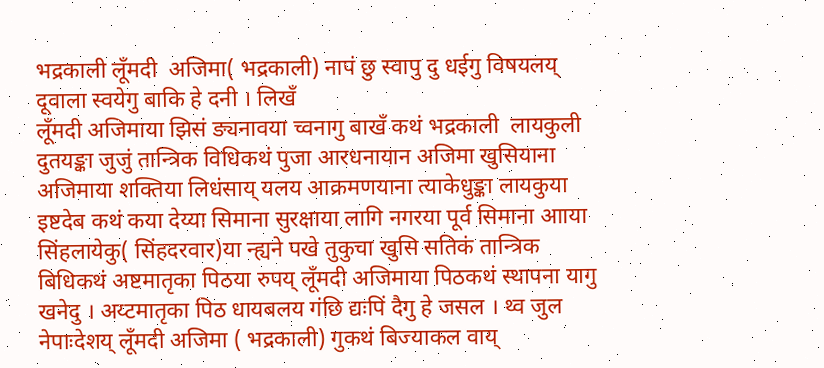भद्रकाली लूँमदी  अजिमा( भद्रकाली) नापं छु स्वापु दु धईगु विषयलय् दूवाला स्वयेगु बाकि हे दनी । लिखँ                                                                     लूँमदी अजिमाया झिसं ङ्यनावया च्वनागु बाखँ कथं भद्रकाली  लायकुली दुतयङ्का जुजुं तान्त्रिक विधिकथं पुजा आरधनायान अजिमा खुसियाना अजिमाया शक्तिया लिधंसाय् यलय आक्रमणयाना त्याकेधुङ्का लायकुया इष्टदेब कथं कया देय्या सिमाना सुरक्षाया लागि नगरया पूर्व सिमाना आाया सिंहलायेकु( सिंहदरवार)या न्ह्यने पखे तुकुचा खुसि सतिकं तान्त्रिक बिधिकथं अष्टमातृका पिठया रुपय् लूँमदी अजिमाया पिठकथं स्थापना यागु खनेदु । अय्टमातृका पिठ धायबलय गंछि द्यःपिं दैगु हे जसल । थ्व जुल  नेपाःदेशय् लूँमदी अजिमा ( भद्रकाली) गुकथं बिज्याकल वाय्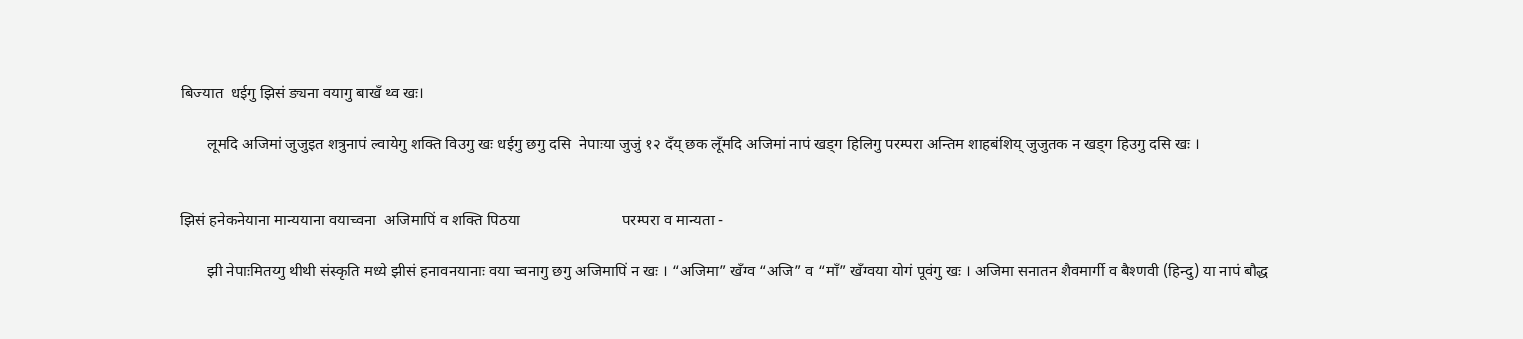बिज्यात  धईगु झिसं ङ्यना वयागु बाखँ थ्व खः।

       लूमदि अजिमां जुजुइत शत्रुनापं ल्वायेगु शक्ति विउगु खः धईगु छगु दसि  नेपाःया जुजुं १२ दँय् छक लूँमदि अजिमां नापं खड्ग हिलिगु परम्परा अन्तिम शाहबंशिय् जुजुतक न खड्ग हिउगु दसि खः ।


झिसं हनेकनेयाना मान्ययाना वयाच्वना  अजिमापिं व शक्ति पिठया                          परम्परा व मान्यता -

       झी नेपाःमितय्गु थीथी संस्कृति मध्ये झीसं हनावनयानाः वया च्वनागु छगु अजिमापिं न खः । “अजिमा” खँग्व “अजि” व “माँ” खँग्वया योगं पूवंगु खः । अजिमा सनातन शैवमार्गी व बैश्णवी (हिन्दु) या नापं बौद्ध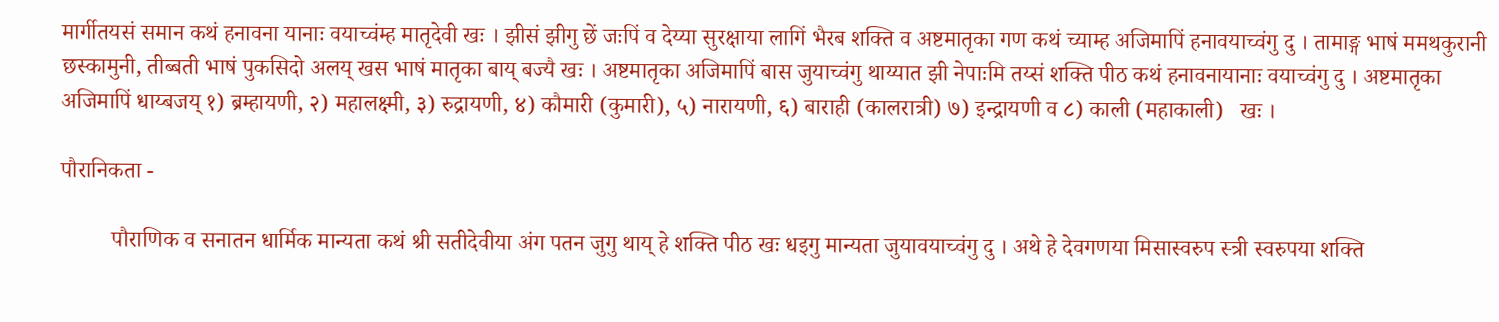मार्गीतयसं समान कथं हनावना यानाः वयाच्वंम्ह मातृदेवी खः । झीसं झीगु छें जःपिं व देय्या सुरक्षाया लागिं भैरब शक्ति व अष्टमातृका गण कथं च्याम्ह अजिमापिं हनावयाच्वंगु दु । तामाङ्ग भाषं ममथकुरानी छस्कामुनी, तीब्बती भाषं पुकसिदो अलय् खस भाषं मातृका बाय् बज्यै खः । अष्टमातृका अजिमापिं बास जुयाच्वंगु थाय्यात झी नेपाःमि तय्सं शक्ति पीठ कथं हनावनायानाः वयाच्वंगु दु । अष्टमातृका अजिमापिं धाय्बजय् १) ब्रम्हायणी, २) महालक्ष्मी, ३) रुद्रायणी, ४) कौमारी (कुमारी), ५) नारायणी, ६) बाराही (कालरात्री) ७) इन्द्रायणी व ८) काली (महाकाली)   खः ।

पौरानिकता -

         पौराणिक व सनातन धार्मिक मान्यता कथं श्री सतीदेवीया अंग पतन जुगु थाय् हे शक्ति पीठ खः धइगु मान्यता जुयावयाच्वंगु दु । अथे हे देवगणया मिसास्वरुप स्त्री स्वरुपया शक्ति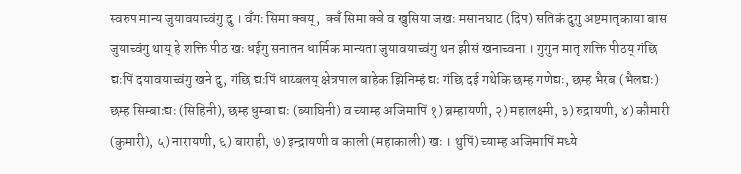स्वरुप मान्य जुयावयाच्वंगु दु । वँगः सिमा क्वय्,  क्वँ सिमा क्वे व खुसिया जखः मसानघाट (दिप) सतिकं दुगु अष्टमातृकाया बास जुयाच्वंगु थाय् हे शक्ति पीठ खः धईगु सनातन धार्मिक मान्यता जुयावयाच्वंगु थन झीसं खनाच्वना । गुगुन मातृ शक्ति पीठय् गंछि द्यःपिं दयावयाच्वंगु खने दु, गंछि द्यःपिं धाय्बलय् क्षेत्रपाल बाहेक झिनिम्हं द्यः गंछि दई गथेकि छम्ह गणेद्यः, छम्ह भैरब (भैलद्यः) छम्ह सिम्बाःद्यः (सिहिनी), छम्ह धुम्बा द्यः (ब्याघिनी) व च्याम्ह अजिमापिं १) ब्रम्हायणी, २) महालक्ष्मी, ३) रुद्रायणी, ४) कौमारी (कुमारी), ५) नारायणी, ६) बाराही, ७) इन्द्रायणी व काली (महाकाली) खः । थुपिं) च्याम्ह अजिमापिं मध्ये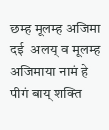छम्ह मूलम्ह अजिमा दई  अलय् व मूलम्ह अजिमाया नामं हे पीगं बाय् शक्ति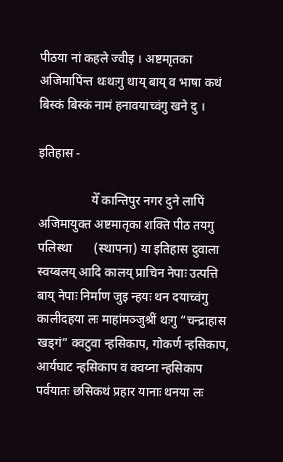पीठया नां कहले ज्वीइ । अष्टमाृतका अजिमापिंन्त थःथःगु थाय् बाय् व भाषा कथं बिस्कं बिस्कं नामं हनावयाच्वंगु खने दु ।

इतिहास -

                 येँ कान्तिपुर नगर दुने लापिं अजिमायुक्त अष्टमातृका शक्ति पीठ तयगु पलिस्था       (स्थापना) या इतिहास दुवाला स्वय्बलय् आदि कालय् प्राचिन नेपाः उत्पत्ति बाय् नेपाः निर्माण जुइ न्हयः थन दयाच्वंगु कालीदहया लः माहांमञ्जुश्रीं थःगु “चन्द्राहास खड्गं” क्वटुवा न्हसिकाप, गोकर्ण न्हसिकाप, आर्यघाट न्हसिकाप व क्वय्ना न्हसिकाप पर्वयातः छसिकथं प्रहार यानाः थनया लः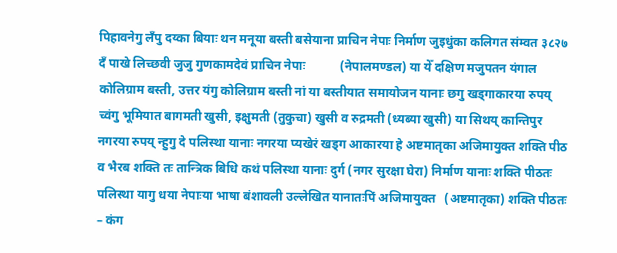पिहावनेगु लँपु दय्का बियाः थन मनूया बस्ती बसेयाना प्राचिन नेपाः निर्माण जुइधुंका कलिगत संम्वत ३८२७ दँ पाखे लिच्छवी जुजु गुणकामदेवं प्राचिन नेपाः           (नेपालमण्डल) या येँ दक्षिण मजुपतन यंगाल कोलिग्राम बस्ती, उत्तर यंगु कोलिग्राम बस्ती नां या बस्तीयात समायोजन यानाः छगु खड्गाकारया रुपय् च्वंगु भूमियात बागमती खुसी, इक्षुमती (तुकुचा) खुसी व रुद्रमती (ध्यब्या खुसी) या सिथय् कान्तिपुर नगरया रुपय् न्हुगु दे पलिस्था यानाः नगरया प्यखेरं खड्ग आकारया हे अष्टमातृका अजिमायुक्त शक्ति पीठ व भैरब शक्ति तः तान्त्रिक बिधि कथं पलिस्था यानाः दुर्ग (नगर सुरक्षा घेरा) निर्माण यानाः शक्ति पीठतः पलिस्था यागु धया नेपाःया भाषा बंशावली उल्लेखित यानातःपिं अजिमायुक्त   (अष्टमातृका) शक्ति पीठतः – कंग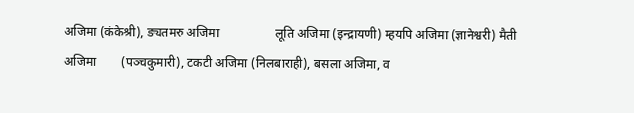अजिमा (कंकेश्री), ङ्यतमरु अजिमा                  लूति अजिमा (इन्द्रायणी) म्हयपि अजिमा (ज्ञानेश्वरी) मैती अजिमा        (पञ्चकुमारी), टकटी अजिमा (निलबाराही), बसला अजिमा, व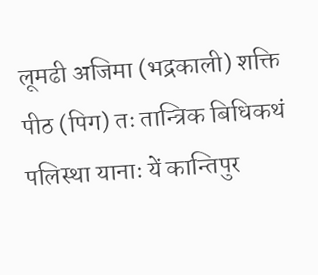लूमढी अजिमा (भद्रकाली) शक्ति पीठ (पिग) तः तान्त्रिक बिधिकथं पलिस्था यानाः यें कान्तिपुर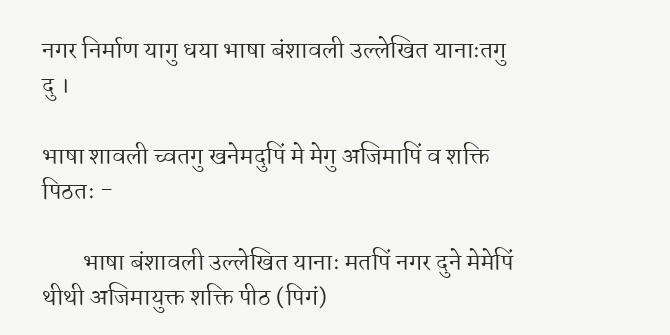नगर निर्माण यागु धया भाषा बंशावली उल्लेखित यानाःतगु दु ।

भाषा शावली च्वतगु खनेमदुपिं मे मेगु अजिमापिं व शक्ति पिठतः -

        भाषा बंशावली उल्लेखित यानाः मतपिं नगर दुने मेमेपिं थीथी अजिमायुक्त शक्ति पीठ (पिगं)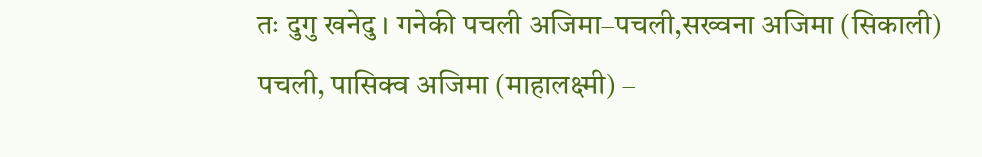तः दुगु खनेदु । गनेकी पचली अजिमा–पचली,सख्वना अजिमा (सिकाली) पचली, पासिक्व अजिमा (माहालक्ष्मी) –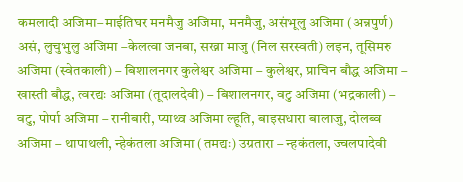कमलादी अजिमा–माईतिघर मनमैजु अजिमा, मनमैजु, असंभूलु अजिमा (अन्नपुर्ण) असं, लुचुभुलु अजिमा –केलत्वा जनबा, सख्ना माजु (निल सरस्वती) लइन, तूसिमरु अजिमा (स्वेतकाली) – बिशालनगर कुलेश्वर अजिमा – कुलेश्वर, प्राचिन बौद्ध अजिमा – खास्ती बौद्ध, त्वरद्यः अजिमा (तूदालदेवी) – बिशालनगर, वटु अजिमा (भद्रकाली) – वटु, पोर्पा अजिमा – रानीबारी, प्याथ्व अजिमा ल्हूति, बाइसधारा बालाजु, दोलब्व अजिमा – थापाथली, न्हेकंतला अजिमा (तमद्यः) उग्रतारा – न्हकंतला, ज्वलपादेवी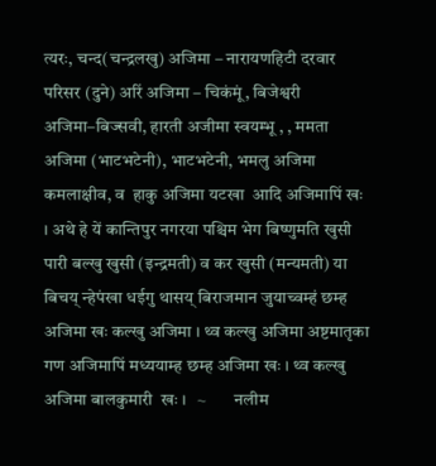त्यरः, चन्द(चन्द्रलखु) अजिमा – नारायणहिटी दरवार परिसर (दुने) अरिं अजिमा – चिकंमूं, बिजेश्वरी अजिमा–बिज्सवी, हारती अजीमा स्वयम्भू , , ममता अजिमा (भाटभटेनी), भाटभटेनी, भमलु अजिमा कमलाक्षीव, व  हाकु अजिमा यटखा  आदि अजिमापिं खः । अथे हे यें कान्तिपुर नगरया पश्चिम भेग बिष्णुमति खुसी पारी बल्खु खुसी (इन्द्रमती) व कर खुसी (मन्यमती) या बिचय् न्हेपंखा धईगु थासय् बिराजमान जुयाच्वम्हं छम्ह अजिमा खः कल्खु अजिमा । थ्व कल्खु अजिमा अष्टमातृका गण अजिमापिं मध्ययाम्ह छम्ह अजिमा खः । थ्व कल्खु अजिमा बालकुमारी  खः ।   ~        नलीम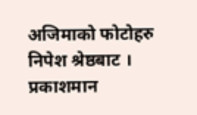अजिमाको फोटोहरु निपेश श्रेष्ठबाट । प्रकाशमान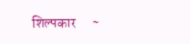शिल्पकार      ~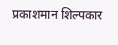प्रकाशमान शिल्पकार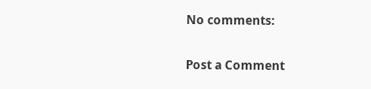No comments:

Post a Comment